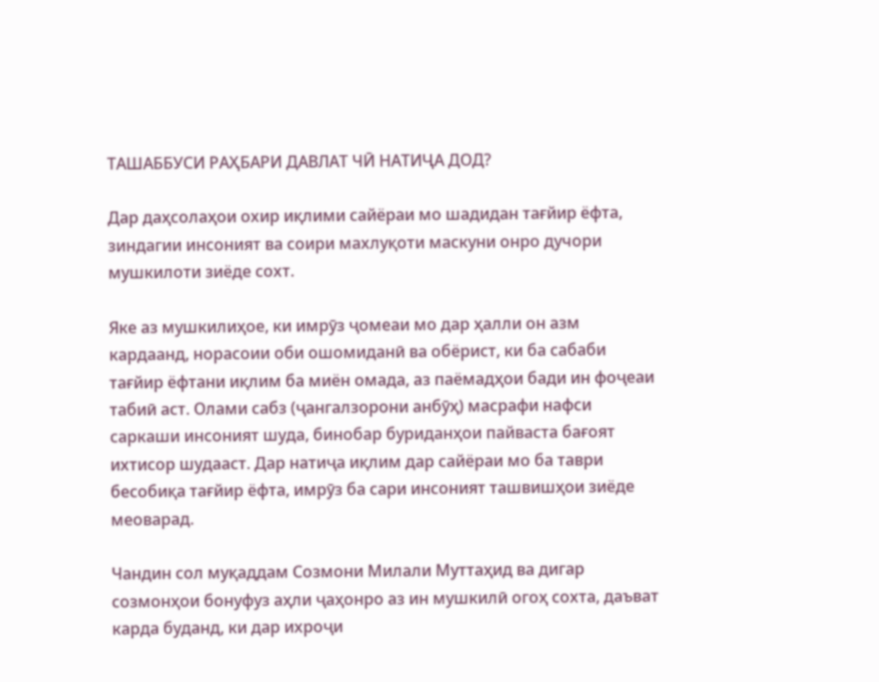ТАШАББУСИ РАҲБАРИ ДАВЛАТ ЧӢ НАТИҶА ДОД?

Дар даҳсолаҳои охир иқлими сайёраи мо шадидан тағйир ёфта, зиндагии инсоният ва соири махлуқоти маскуни онро дучори мушкилоти зиёде сохт.

Яке аз мушкилиҳое, ки имрӯз ҷомеаи мо дар ҳалли он азм кардаанд, норасоии оби ошомиданӣ ва обёрист, ки ба сабаби тағйир ёфтани иқлим ба миён омада, аз паёмадҳои бади ин фоҷеаи табиӣ аст. Олами сабз (ҷангалзорони анбӯҳ) масрафи нафси саркаши инсоният шуда, бинобар буриданҳои пайваста бағоят ихтисор шудааст. Дар натиҷа иқлим дар сайёраи мо ба таври бесобиқа тағйир ёфта, имрӯз ба сари инсоният ташвишҳои зиёде меоварад.

Чандин сол муқаддам Созмони Милали Муттаҳид ва дигар созмонҳои бонуфуз аҳли ҷаҳонро аз ин мушкилӣ огоҳ сохта, даъват карда буданд, ки дар ихроҷи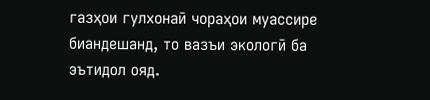газҳои гулхонаӣ чораҳои муассире биандешанд, то вазъи экологӣ ба эътидол ояд.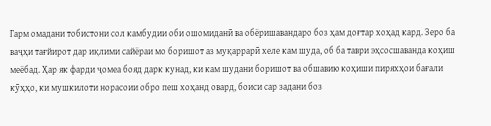Гарм омадани тобистони сол камбудии оби ошомиданӣ ва обёришавандаро боз ҳам доғтар хоҳад кард. Зеро ба ваҷҳи тағйирот дар иқлими сайёраи мо боришот аз муқаррарӣ хеле кам шуда, об ба таври эҳсосшаванда коҳиш меёбад. Ҳар як фарди ҷомеа бояд дарк кунад, ки кам шудани боришот ва обшавию коҳиши пиряхҳои бағали кӯҳҳо, ки мушкилоти норасоии обро пеш хоҳанд овард, боиси сар задани боз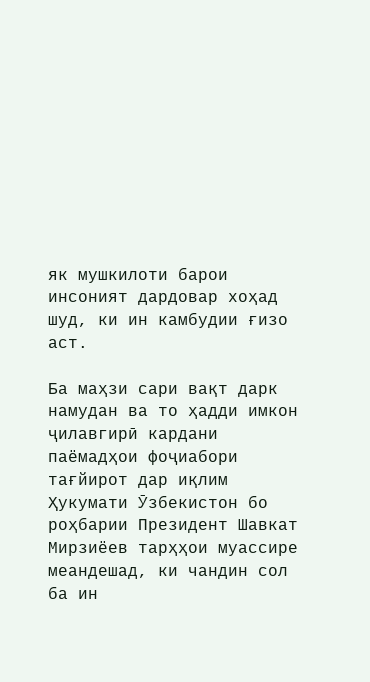як мушкилоти барои инсоният дардовар хоҳад шуд, ки ин камбудии ғизо аст.

Ба маҳзи сари вақт дарк намудан ва то ҳадди имкон ҷилавгирӣ кардани паёмадҳои фоҷиабори тағйирот дар иқлим Ҳукумати Ӯзбекистон бо роҳбарии Президент Шавкат Мирзиёев тарҳҳои муассире меандешад, ки чандин сол ба ин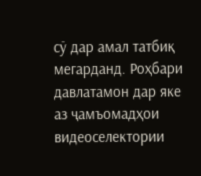сӯ дар амал татбиқ мегарданд. Роҳбари давлатамон дар яке аз ҷамъомадҳои видеоселектории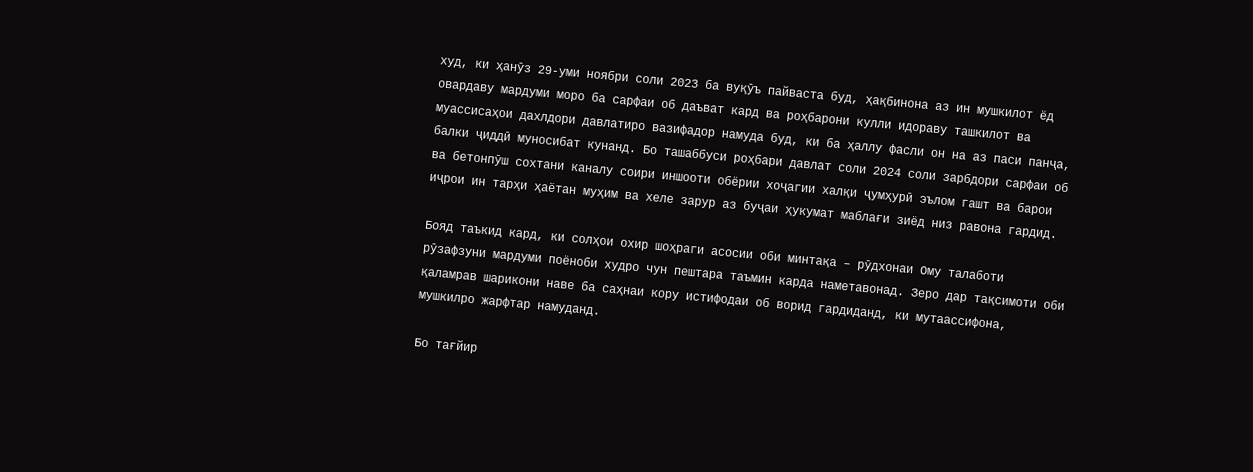худ, ки ҳанӯз 29-уми ноябри соли 2023 ба вуқӯъ пайваста буд, ҳақбинона аз ин мушкилот ёд овардаву мардуми моро ба сарфаи об даъват кард ва роҳбарони кулли идораву ташкилот ва муассисаҳои дахлдори давлатиро вазифадор намуда буд, ки ба ҳаллу фасли он на аз паси панҷа, балки ҷиддӣ муносибат кунанд. Бо ташаббуси роҳбари давлат соли 2024 соли зарбдори сарфаи об ва бетонпӯш сохтани каналу соири иншооти обёрии хоҷагии халқи ҷумҳурӣ эълом гашт ва барои иҷрои ин тарҳи ҳаётан муҳим ва хеле зарур аз буҷаи ҳукумат маблағи зиёд низ равона гардид.

Бояд таъкид кард, ки солҳои охир шоҳраги асосии оби минтақа – рӯдхонаи Ому талаботи рӯзафзуни мардуми поёноби худро чун пештара таъмин карда наметавонад. Зеро дар тақсимоти оби қаламрав шарикони наве ба саҳнаи кору истифодаи об ворид гардиданд, ки мутаассифона, мушкилро жарфтар намуданд.

Бо тағйир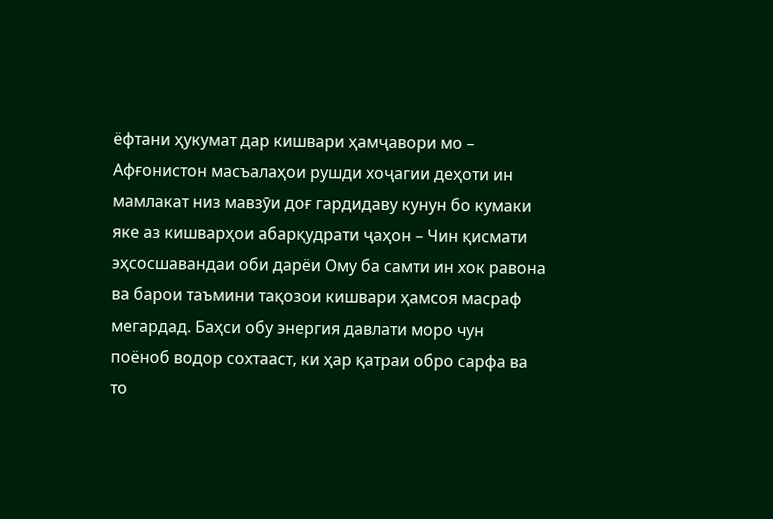ёфтани ҳукумат дар кишвари ҳамҷавори мо – Афғонистон масъалаҳои рушди хоҷагии деҳоти ин мамлакат низ мавзӯи доғ гардидаву кунун бо кумаки яке аз кишварҳои абарқудрати ҷаҳон – Чин қисмати эҳсосшавандаи оби дарёи Ому ба самти ин хок равона ва барои таъмини тақозои кишвари ҳамсоя масраф мегардад. Баҳси обу энергия давлати моро чун поёноб водор сохтааст, ки ҳар қатраи обро сарфа ва то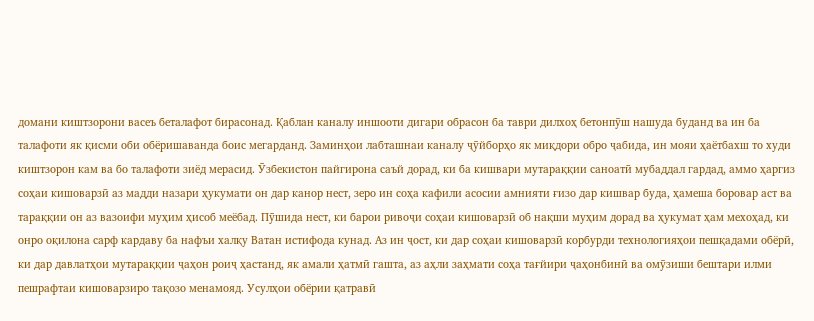домани киштзорони васеъ беталафот бирасонад. Қаблан каналу иншооти дигари обрасон ба таври дилхоҳ бетонпӯш нашуда буданд ва ин ба талафоти як қисми оби обёришаванда боис мегарданд. Заминҳои лабташнаи каналу ҷӯйборҳо як миқдори обро ҷабида, ин мояи ҳаётбахш то худи киштзорон кам ва бо талафоти зиёд мерасид. Ӯзбекистон пайгирона саъй дорад, ки ба кишвари мутараққии саноатӣ мубаддал гардад, аммо ҳаргиз соҳаи кишоварзӣ аз мадди назари ҳукумати он дар канор нест, зеро ин соҳа кафили асосии амнияти ғизо дар кишвар буда, ҳамеша боровар аст ва тараққии он аз вазоифи муҳим ҳисоб меёбад. Пӯшида нест, ки барои ривоҷи соҳаи кишоварзӣ об нақши муҳим дорад ва ҳукумат ҳам мехоҳад, ки онро оқилона сарф кардаву ба нафъи халқу Ватан истифода кунад. Аз ин ҷост, ки дар соҳаи кишоварзӣ корбурди технологияҳои пешқадами обёрӣ, ки дар давлатҳои мутараққии ҷаҳон роиҷ ҳастанд, як амали ҳатмӣ гашта, аз аҳли заҳмати соҳа тағйири ҷаҳонбинӣ ва омӯзиши бештари илми пешрафтаи кишоварзиро тақозо менамояд. Усулҳои обёрии қатравӣ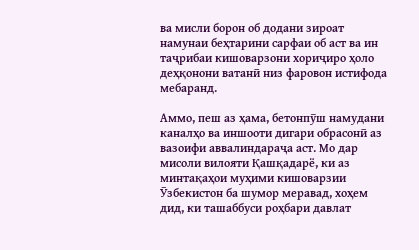ва мисли борон об додани зироат намунаи беҳтарини сарфаи об аст ва ин таҷрибаи кишоварзони хориҷиро ҳоло деҳқонони ватанӣ низ фаровон истифода мебаранд.

Аммо, пеш аз ҳама, бетонпӯш намудани каналҳо ва иншооти дигари обрасонӣ аз вазоифи аввалиндараҷа аст. Мо дар мисоли вилояти Қашқадарё, ки аз минтақаҳои муҳими кишоварзии Ӯзбекистон ба шумор меравад, хоҳем дид, ки ташаббуси роҳбари давлат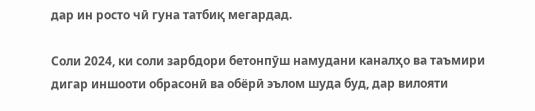дар ин росто чӣ гуна татбиқ мегардад.

Соли 2024, ки соли зарбдори бетонпӯш намудани каналҳо ва таъмири дигар иншооти обрасонӣ ва обёрӣ эълом шуда буд, дар вилояти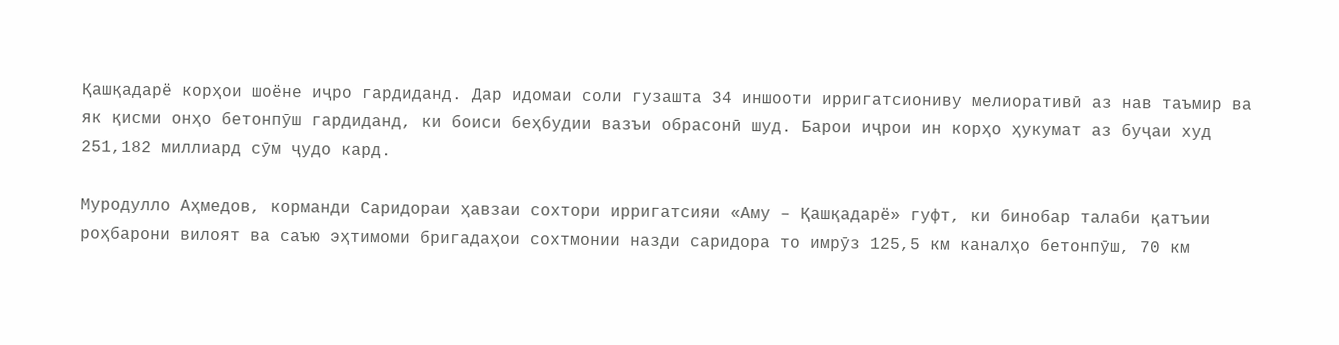Қашқадарё корҳои шоёне иҷро гардиданд. Дар идомаи соли гузашта 34 иншооти ирригатсиониву мелиоративӣ аз нав таъмир ва як қисми онҳо бетонпӯш гардиданд, ки боиси беҳбудии вазъи обрасонӣ шуд. Барои иҷрои ин корҳо ҳукумат аз буҷаи худ 251,182 миллиард сӯм ҷудо кард.

Муродулло Аҳмедов, корманди Саридораи ҳавзаи сохтори ирригатсияи «Аму – Қашқадарё» гуфт, ки бинобар талаби қатъии роҳбарони вилоят ва саъю эҳтимоми бригадаҳои сохтмонии назди саридора то имрӯз 125,5 км каналҳо бетонпӯш, 70 км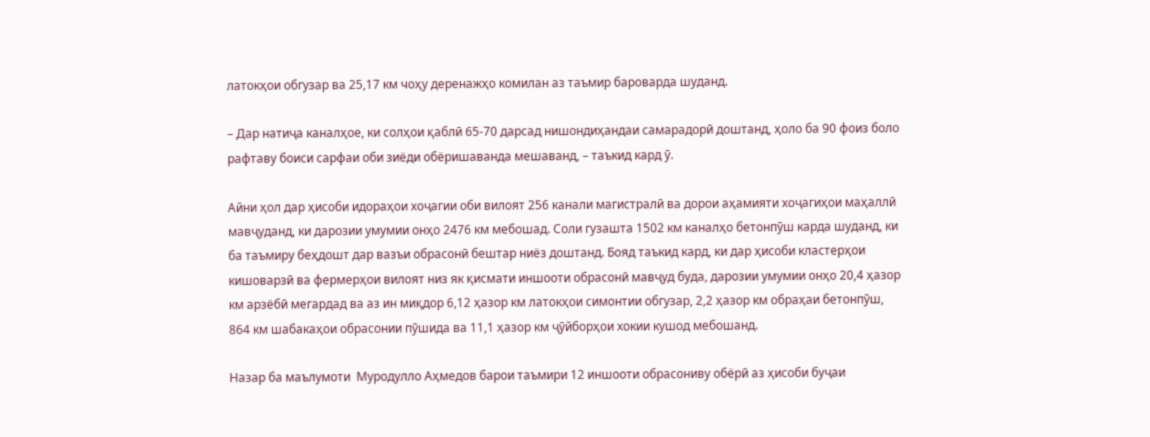латокҳои обгузар ва 25,17 км чоҳу деренажҳо комилан аз таъмир бароварда шуданд.

– Дар натиҷа каналҳое, ки солҳои қаблӣ 65-70 дарсад нишондиҳандаи самарадорӣ доштанд, ҳоло ба 90 фоиз боло рафтаву боиси сарфаи оби зиёди обёришаванда мешаванд, – таъкид кард ӯ.

Айни ҳол дар ҳисоби идораҳои хоҷагии оби вилоят 256 канали магистралӣ ва дорои аҳамияти хоҷагиҳои маҳаллӣ мавҷуданд, ки дарозии умумии онҳо 2476 км мебошад. Соли гузашта 1502 км каналҳо бетонпӯш карда шуданд, ки  ба таъмиру беҳдошт дар вазъи обрасонӣ бештар ниёз доштанд. Бояд таъкид кард, ки дар ҳисоби кластерҳои кишоварзӣ ва фермерҳои вилоят низ як қисмати иншооти обрасонӣ мавҷуд буда, дарозии умумии онҳо 20,4 ҳазор км арзёбӣ мегардад ва аз ин миқдор 6,12 ҳазор км латокҳои симонтии обгузар, 2,2 ҳазор км обраҳаи бетонпӯш, 864 км шабакаҳои обрасонии пӯшида ва 11,1 ҳазор км ҷӯйборҳои хокии кушод мебошанд.

Назар ба маълумоти  Муродулло Аҳмедов барои таъмири 12 иншооти обрасониву обёрӣ аз ҳисоби буҷаи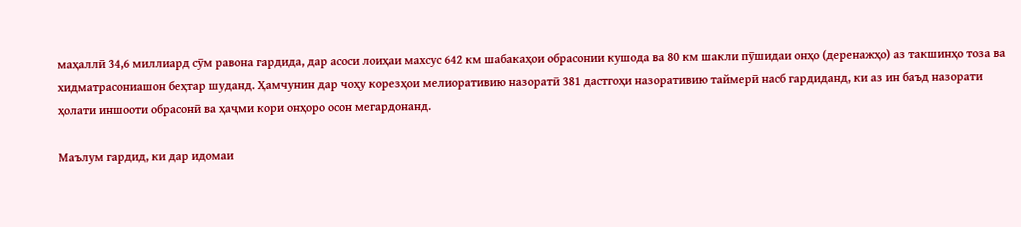маҳаллӣ 34,6 миллиард сӯм равона гардида, дар асоси лоиҳаи махсус 642 км шабакаҳои обрасонии кушода ва 80 км шакли пӯшидаи онҳо (деренажҳо) аз такшинҳо тоза ва хидматрасониашон беҳтар шуданд. Ҳамчунин дар чоҳу корезҳои мелиоративию назоратӣ 381 дастгоҳи назоративию таймерӣ насб гардиданд, ки аз ин баъд назорати ҳолати иншооти обрасонӣ ва ҳаҷми кори онҳоро осон мегардонанд.

Маълум гардид, ки дар идомаи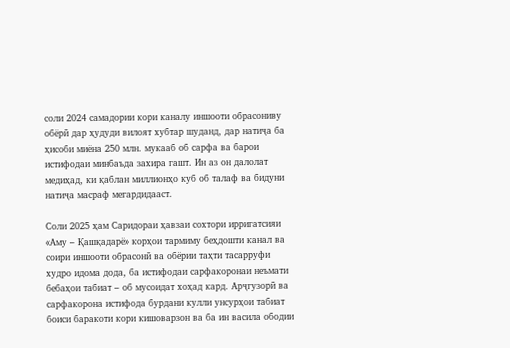соли 2024 самадории кори каналу иншооти обрасониву обёрӣ дар ҳудуди вилоят хубтар шуданд, дар натиҷа ба ҳисоби миёна 250 млн. мукааб об сарфа ва барои истифодаи минбаъда захира гашт. Ин аз он далолат медиҳад, ки қаблан миллионҳо куб об талаф ва бидуни натиҷа масраф мегардидааст.

Соли 2025 ҳам Саридораи ҳавзаи сохтори ирригатсияи «Аму – Қашқадарё» корҳои тармиму беҳдошти канал ва соири иншооти обрасонӣ ва обёрии таҳти тасарруфи худро идома дода, ба истифодаи сарфакоронаи неъмати бебаҳои табиат – об мусоидат хоҳад кард. Арҷгузорӣ ва сарфакорона истифода бурдани кулли унсурҳои табиат боиси баракоти кори кишоварзон ва ба ин васила ободии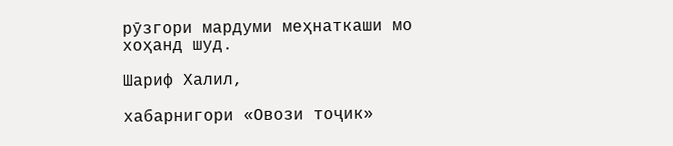рӯзгори мардуми меҳнаткаши мо хоҳанд шуд.

Шариф Халил,

хабарнигори «Овози тоҷик»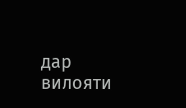дар вилояти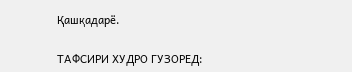Қашқадарё.

ТАФСИРИ ХУДРО ГУЗОРЕД: